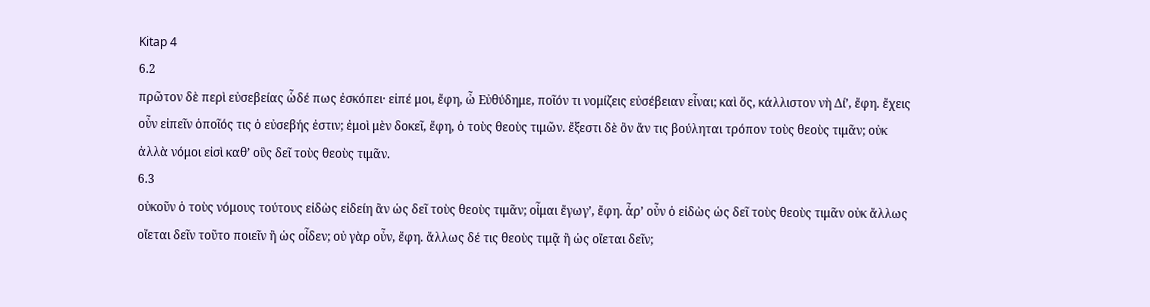Kitap 4
6.2
πρῶτον δὲ περὶ εὐσεβείας ὧδέ πως ἐσκόπει· εἰπέ μοι, ἔφη, ὦ Εὐθύδημε, ποῖόν τι νομίζεις εὐσέβειαν εἶναι; καὶ ὅς, κάλλιστον νὴ Δίʼ, ἔφη. ἔχεις οὖν εἰπεῖν ὁποῖός τις ὁ εὐσεβής ἐστιν; ἐμοὶ μὲν δοκεῖ, ἔφη, ὁ τοὺς θεοὺς τιμῶν. ἔξεστι δὲ ὃν ἄν τις βούληται τρόπον τοὺς θεοὺς τιμᾶν; οὐκ ἀλλὰ νόμοι εἰσὶ καθʼ οὓς δεῖ τοὺς θεοὺς τιμᾶν.
6.3
οὐκοῦν ὁ τοὺς νόμους τούτους εἰδὼς εἰδείη ἂν ὡς δεῖ τοὺς θεοὺς τιμᾶν; οἶμαι ἔγωγʼ, ἔφη. ἆρʼ οὖν ὁ εἰδὼς ὡς δεῖ τοὺς θεοὺς τιμᾶν οὐκ ἄλλως οἴεται δεῖν τοῦτο ποιεῖν ἢ ὡς οἶδεν; οὐ γὰρ οὖν, ἔφη. ἄλλως δέ τις θεοὺς τιμᾷ ἢ ὡς οἴεται δεῖν;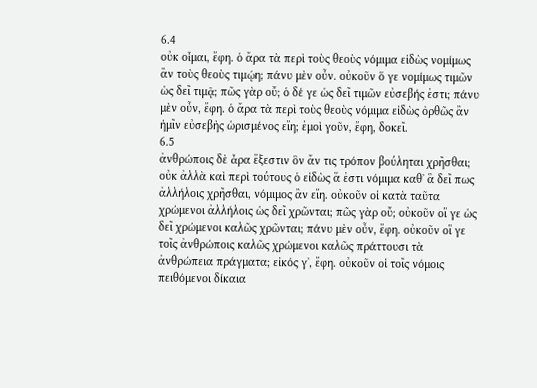6.4
οὐκ οἶμαι, ἔφη. ὁ ἄρα τὰ περὶ τοὺς θεοὺς νόμιμα εἰδὼς νομίμως ἂν τοὺς θεοὺς τιμῴη; πάνυ μὲν οὖν. οὐκοῦν ὅ γε νομίμως τιμῶν ὡς δεῖ τιμᾷ; πῶς γὰρ οὔ; ὁ δέ γε ὡς δεῖ τιμῶν εὐσεβής ἐστι; πάνυ μὲν οὖν, ἔφη. ὁ ἄρα τὰ περὶ τοὺς θεοὺς νόμιμα εἰδὼς ὀρθῶς ἂν ἡμῖν εὐσεβὴς ὡρισμένος εἴη; ἐμοὶ γοῦν, ἔφη, δοκεῖ.
6.5
ἀνθρώποις δὲ ἆρα ἔξεστιν ὃν ἄν τις τρόπον βούληται χρῆσθαι; οὐκ ἀλλὰ καὶ περὶ τούτους ὁ εἰδὼς ἅ ἐστι νόμιμα καθʼ ἃ δεῖ πως ἀλλήλοις χρῆσθαι, νόμιμος ἂν εἴη. οὐκοῦν οἱ κατὰ ταῦτα χρώμενοι ἀλλήλοις ὡς δεῖ χρῶνται; πῶς γὰρ οὔ; οὐκοῦν οἵ γε ὡς δεῖ χρώμενοι καλῶς χρῶνται; πάνυ μὲν οὖν, ἔφη. οὐκοῦν οἵ γε τοῖς ἀνθρώποις καλῶς χρώμενοι καλῶς πράττουσι τὰ ἀνθρώπεια πράγματα; εἰκός γʼ, ἔφη. οὐκοῦν οἱ τοῖς νόμοις πειθόμενοι δίκαια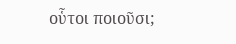οὗτοι ποιοῦσι;